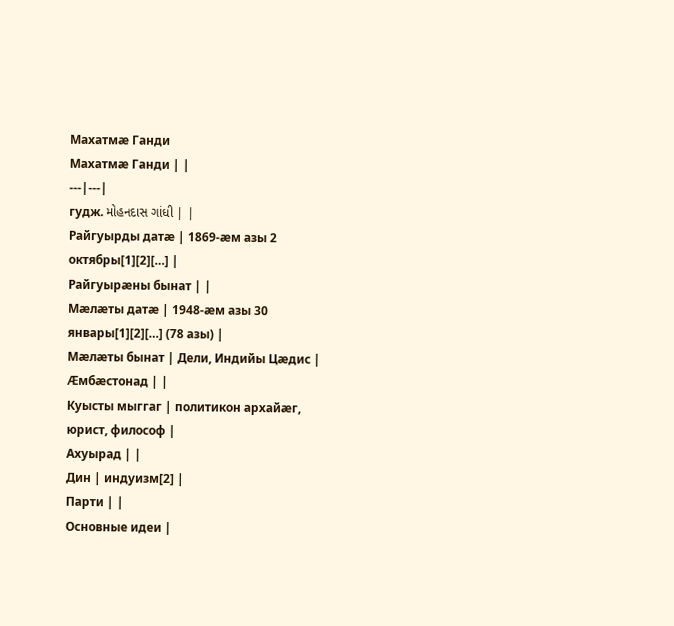Махатмæ Ганди
Махатмæ Ганди | |
---|---|
гудж. મોહનદાસ ગાંધી | |
Райгуырды датæ | 1869-æм азы 2 октябры[1][2][…] |
Райгуырæны бынат | |
Мæлæты датæ | 1948-æм азы 30 январы[1][2][…] (78 азы) |
Мæлæты бынат | Дели, Индийы Цæдис |
Æмбæстонад | |
Куысты мыггаг | политикон архайæг, юрист, философ |
Ахуырад | |
Дин | индуизм[2] |
Парти | |
Основные идеи |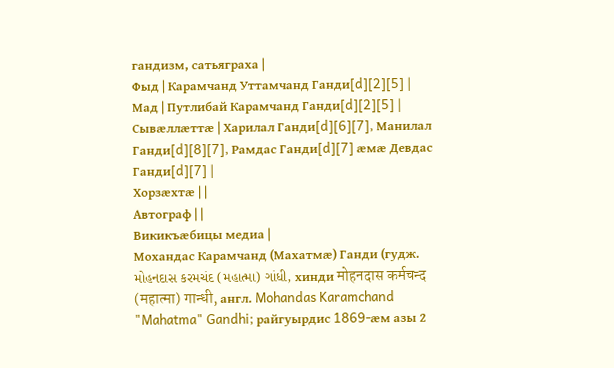гандизм, сатьяграха |
Фыд | Карамчанд Уттамчанд Ганди[d][2][5] |
Мад | Путлибай Карамчанд Ганди[d][2][5] |
Сывæллæттæ | Харилал Ганди[d][6][7], Манилал Ганди[d][8][7], Рамдас Ганди[d][7] æмæ Девдас Ганди[d][7] |
Хорзæхтæ | |
Автограф | |
Викикъæбицы медиа |
Мохандас Карамчанд (Махатмæ) Ганди (гудж. મોહનદાસ કરમચંદ (મહાત્મા) ગાંધી, хинди मोहनदास कर्मचन्द (महात्मा) गान्धी, англ. Mohandas Karamchand "Mahatma" Gandhi; райгуырдис 1869-æм азы 2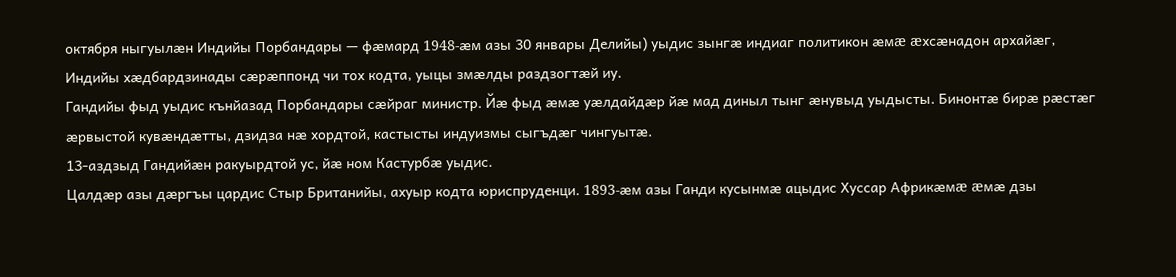октября ныгуылæн Индийы Порбандары — фæмард 1948-æм азы 30 январы Делийы) уыдис зынгæ индиаг политикон æмæ æхсæнадон архайæг, Индийы хæдбардзинады сæрæппонд чи тох кодта, уыцы змæлды раздзогтæй иу.
Гандийы фыд уыдис кънйазад Порбандары сæйраг министр. Йæ фыд æмæ уæлдайдæр йæ мад диныл тынг æнувыд уыдысты. Бинонтæ бирæ рæстæг æрвыстой кувæндæтты, дзидза нæ хордтой, кастысты индуизмы сыгъдæг чингуытæ.
13-аздзыд Гандийæн ракуырдтой ус, йæ ном Кастурбæ уыдис.
Цалдæр азы дæргъы цардис Стыр Британийы, ахуыр кодта юриспруденци. 1893-æм азы Ганди кусынмæ ацыдис Хуссар Африкæмæ æмæ дзы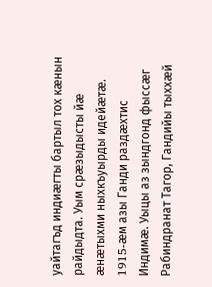уайтагъд индиæгты бартыл тох кæнын райдыдта. Уым срæзыдысты йæ æнæтыхми ныхкъуырды идейæтæ.
1915-æм азы Ганди раздæхтис Индимæ. Уыцы аз зындгонд фыссæг Рабиндранат Тагор, Гандийы тыххæй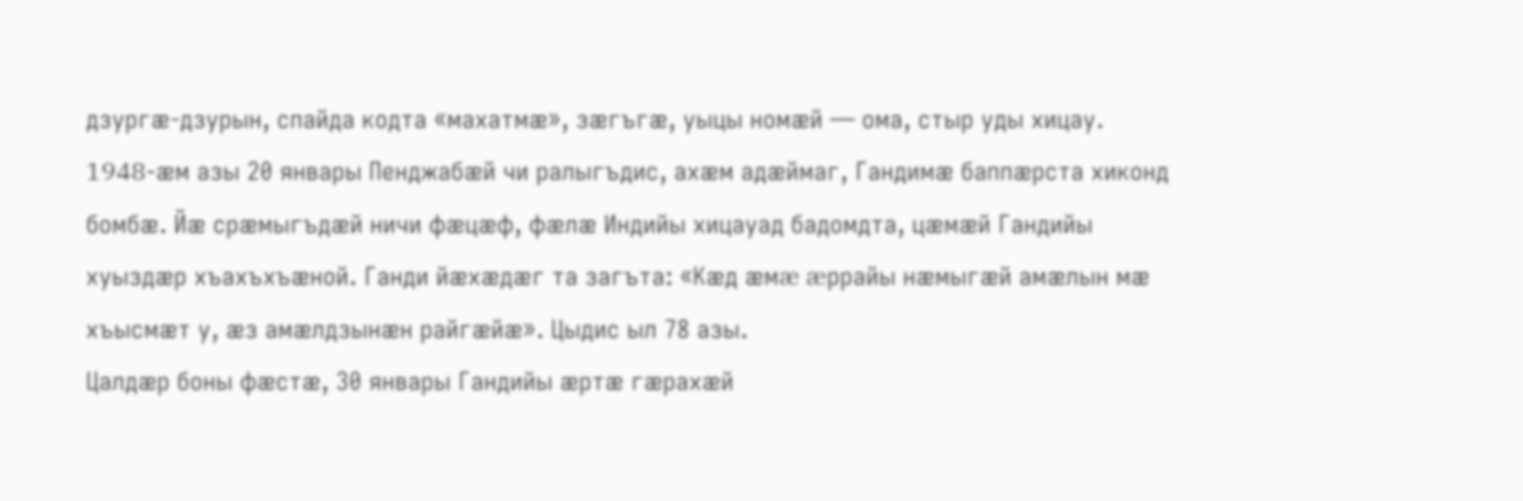дзургæ-дзурын, спайда кодта «махатмæ», зæгъгæ, уыцы номæй — ома, стыр уды хицау.
1948-æм азы 20 январы Пенджабæй чи ралыгъдис, ахæм адæймаг, Гандимæ баппæрста хиконд бомбæ. Йæ срæмыгъдæй ничи фæцæф, фæлæ Индийы хицауад бадомдта, цæмæй Гандийы хуыздæр хъахъхъæной. Ганди йæхæдæг та загъта: «Кæд æмæ æррайы нæмыгæй амæлын мæ хъысмæт у, æз амæлдзынæн райгæйæ». Цыдис ыл 78 азы.
Цалдæр боны фæстæ, 30 январы Гандийы æртæ гæрахæй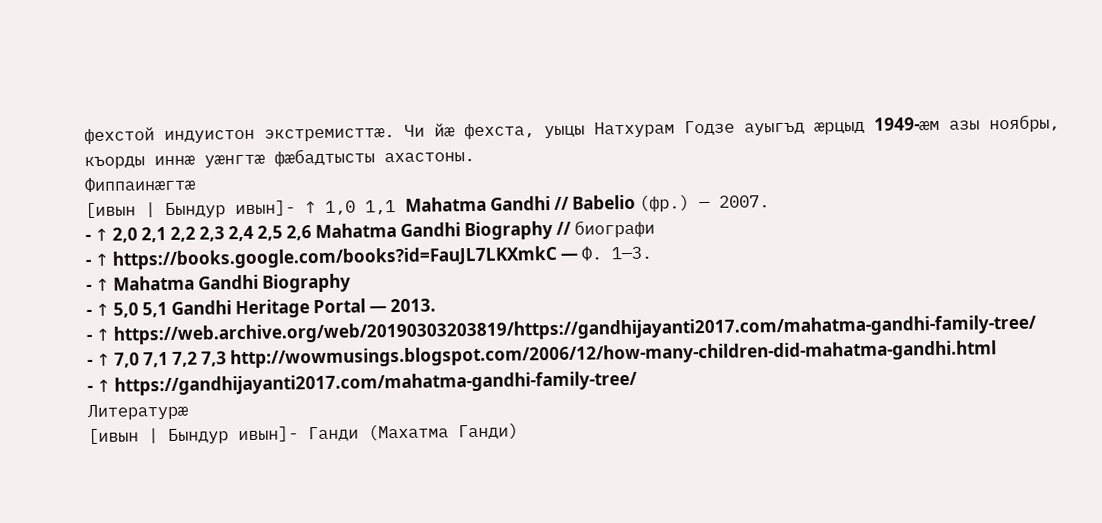фехстой индуистон экстремисттæ. Чи йæ фехста, уыцы Натхурам Годзе ауыгъд æрцыд 1949-æм азы ноябры, къорды иннæ уæнгтæ фæбадтысты ахастоны.
Фиппаинæгтæ
[ивын | Бындур ивын]- ↑ 1,0 1,1 Mahatma Gandhi // Babelio (фр.) — 2007.
- ↑ 2,0 2,1 2,2 2,3 2,4 2,5 2,6 Mahatma Gandhi Biography // биографи
- ↑ https://books.google.com/books?id=FauJL7LKXmkC — Ф. 1—3.
- ↑ Mahatma Gandhi Biography
- ↑ 5,0 5,1 Gandhi Heritage Portal — 2013.
- ↑ https://web.archive.org/web/20190303203819/https://gandhijayanti2017.com/mahatma-gandhi-family-tree/
- ↑ 7,0 7,1 7,2 7,3 http://wowmusings.blogspot.com/2006/12/how-many-children-did-mahatma-gandhi.html
- ↑ https://gandhijayanti2017.com/mahatma-gandhi-family-tree/
Литературæ
[ивын | Бындур ивын]- Ганди (Махатма Ганди)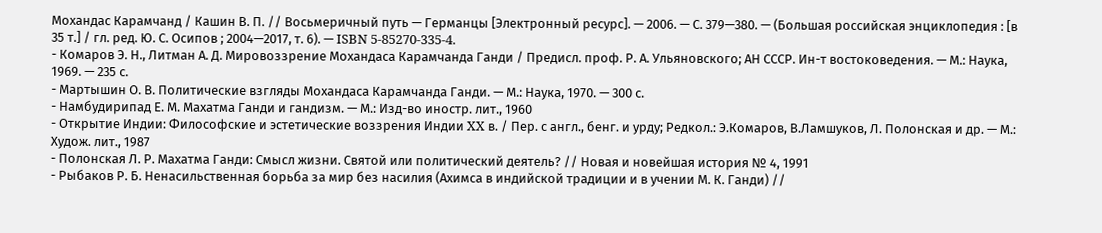Мохандас Карамчанд / Кашин В. П. // Восьмеричный путь — Германцы [Электронный ресурс]. — 2006. — С. 379—380. — (Большая российская энциклопедия : [в 35 т.] / гл. ред. Ю. С. Осипов ; 2004—2017, т. 6). — ISBN 5-85270-335-4.
- Комаров Э. Н., Литман А. Д. Мировоззрение Мохандаса Карамчанда Ганди / Предисл. проф. Р. А. Ульяновского; АН СССР. Ин-т востоковедения. — М.: Наука, 1969. — 235 с.
- Мартышин О. В. Политические взгляды Мохандаса Карамчанда Ганди. — М.: Наука, 1970. — 300 с.
- Намбудирипад Е. М. Махатма Ганди и гандизм. — М.: Изд-во иностр. лит., 1960
- Открытие Индии: Философские и эстетические воззрения Индии XX в. / Пер. с англ., бенг. и урду; Редкол.: Э.Комаров, В.Ламшуков, Л. Полонская и др. — М.: Худож. лит., 1987
- Полонская Л. Р. Махатма Ганди: Смысл жизни. Святой или политический деятель? // Новая и новейшая история № 4, 1991
- Рыбаков Р. Б. Ненасильственная борьба за мир без насилия (Ахимса в индийской традиции и в учении М. К. Ганди) //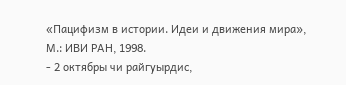«Пацифизм в истории. Идеи и движения мира», М.: ИВИ РАН, 1998.
- 2 октябры чи райгуырдис,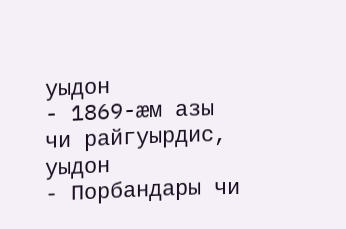уыдон
- 1869-æм азы чи райгуырдис, уыдон
- Порбандары чи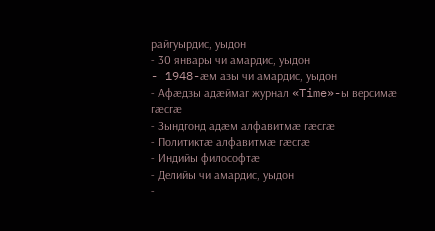райгуырдис, уыдон
- 30 январы чи амардис, уыдон
- 1948-æм азы чи амардис, уыдон
- Афæдзы адæймаг журнал «Time»-ы версимæ гæсгæ
- Зындгонд адæм алфавитмæ гæсгæ
- Политиктæ алфавитмæ гæсгæ
- Индийы философтæ
- Делийы чи амардис, уыдон
-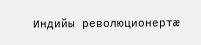Индийы революционертæ